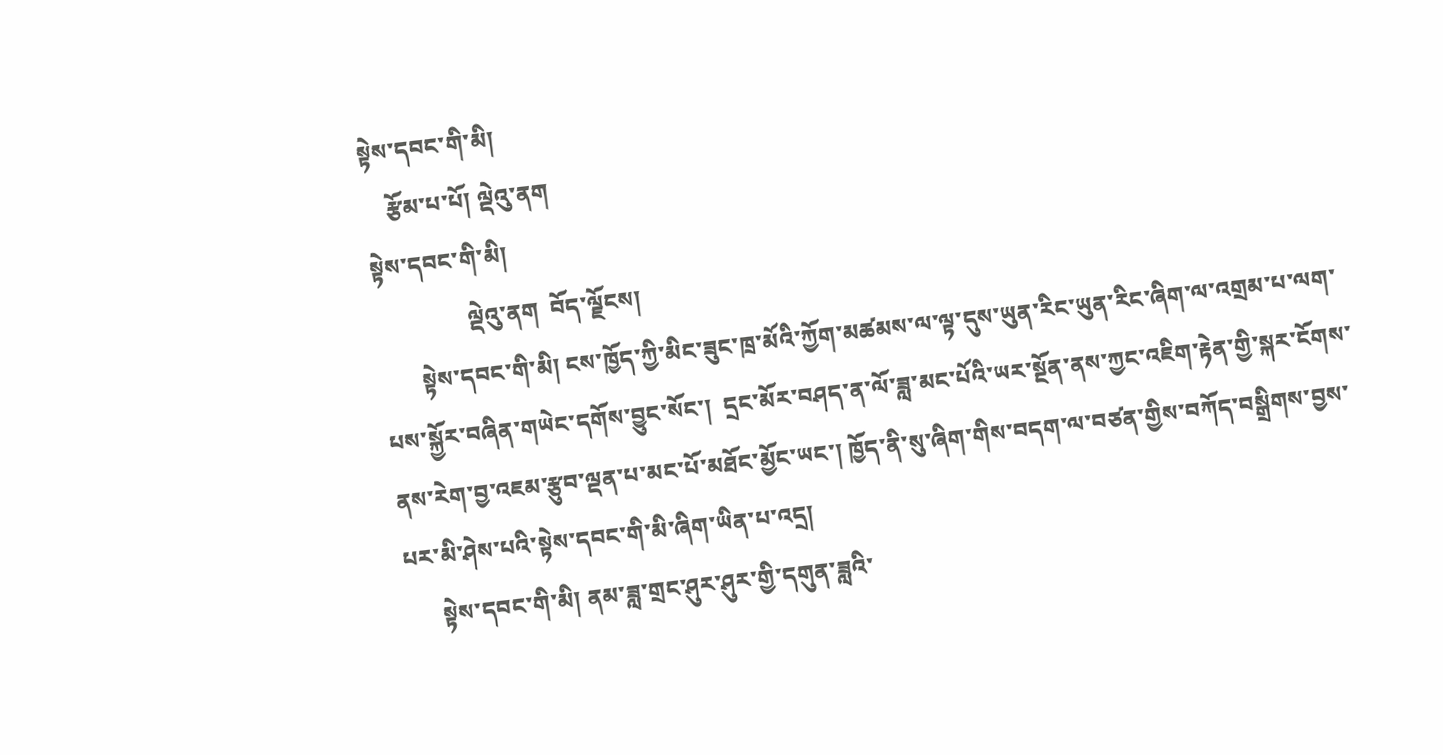སྟེས་དབང་གི་མི།
    རྩོམ་པ་པོ། ལྡེའུ་ནག
སྟེས་དབང་གི་མི།
                ལྡེའུ་ནག  བོད་ལྗོངས།
       སྟེས་དབང་གི་མི། ངས་ཁྱོད་ཀྱི་མིང་ཟུང་ཁྲ་མོའི་ཀྱོག་མཚམས་ལ་ལྟ་དུས་ཡུན་རིང་ཡུན་རིང་ཞིག་ལ་འགྲམ་པ་ལག་པས་སྐྱོར་བཞིན་གཡེང་དགོས་བྱུང་སོང་།  དྲང་མོར་བཤད་ན་ལོ་ཟླ་མང་པོའི་ཡར་སྔོན་ནས་ཀྱང་འཇིག་རྟེན་གྱི་སྐར་ངོགས་ནས་རེག་བྱ་འཇམ་རྩུབ་ལྡན་པ་མང་པོ་མཐོང་མྱོང་ཡང་། ཁྱོད་ནི་སུ་ཞིག་གིས་བདག་ལ་བཙན་གྱིས་བཀོད་བསྒྲིགས་བྱས་པར་མི་ཤེས་པའི་སྟེས་དབང་གི་མི་ཞིག་ཡིན་པ་འདྲ།
      སྟེས་དབང་གི་མི། ནམ་ཟླ་གྲང་ཤུར་ཤུར་གྱི་དགུན་ཟླའི་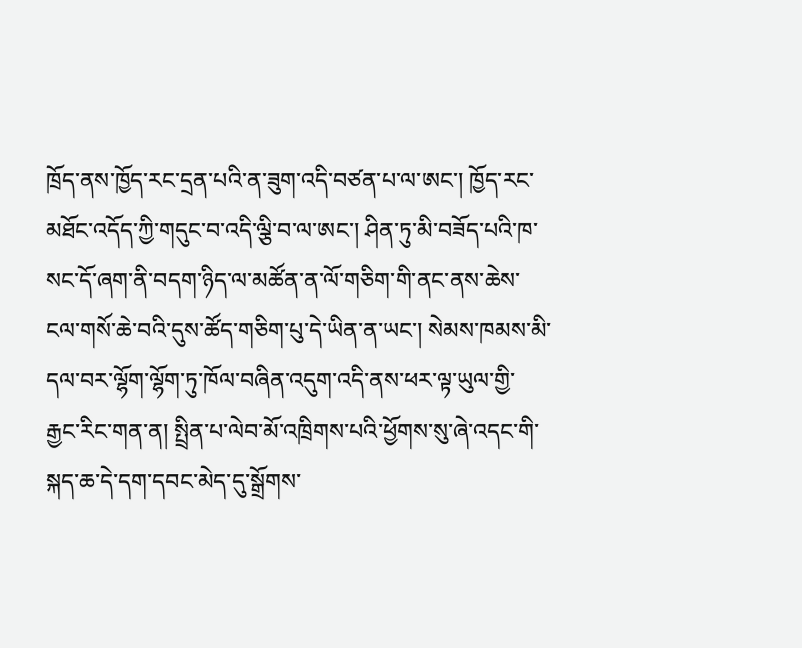ཁྲོད་ནས་ཁྱོད་རང་དྲན་པའི་ན་ཟུག་འདི་བཙན་པ་ལ་ཨང་། ཁྱོད་རང་མཐོང་འདོད་ཀྱི་གདུང་བ་འདི་ལྕི་བ་ལ་ཨང་། ཤིན་ཏུ་མི་བཟོད་པའི་ཁ་སང་དོ་ཞག་ནི་བདག་ཉིད་ལ་མཚོན་ན་ལོ་གཅིག་གི་ནང་ནས་ཆེས་ངལ་གསོ་ཆེ་བའི་དུས་ཚོད་གཅིག་པུ་དེ་ཡིན་ན་ཡང་། སེམས་ཁམས་མི་དལ་བར་ལྷོག་ལྷོག་ཏུ་ཁོལ་བཞིན་འདུག་འདི་ནས་ཕར་ལྟ་ཡུལ་གྱི་རྒྱང་རིང་གན་ན། སྤྲིན་པ་ལེབ་མོ་འཁྲིགས་པའི་ཕྱོགས་སུ་ཞེ་འདང་གི་སྐད་ཆ་དེ་དག་དབང་མེད་དུ་སྒྲོགས་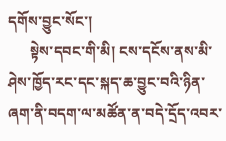དགོས་བྱུང་སོང་།
      སྟེས་དབང་གི་མི། ངས་དངོས་ནས་མི་ཤེས་ཁྱོད་རང་དང་སྐད་ཆ་བྱུང་བའི་ཉིན་ཞག་ནི་བདག་ལ་མཚོན་ན་བདེ་དྲོད་འབར་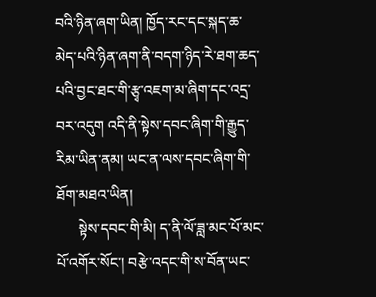བའི་ཉིན་ཞག་ཡིན། ཁྱོད་རང་དང་སྐད་ཆ་མེད་པའི་ཉིན་ཞག་ནི་བདག་ཉིད་རེ་ཐག་ཆད་པའི་བྱང་ཐང་གི་རྩྭ་འཇག་མ་ཞིག་དང་འདྲ་བར་འདུག འདི་ནི་སྟེས་དབང་ཞིག་གི་རྒྱུད་རིམ་ཡིན་ནམ། ཡང་ན་ལས་དབང་ཞིག་གི་ཐོག་མཐའ་ཡིན།
      སྟེས་དབང་གི་མི། ད་ནི་ལོ་ཟླ་མང་པོ་མང་པོ་འགོར་སོང་། བརྩེ་འདང་གི་ས་བོན་ཡང་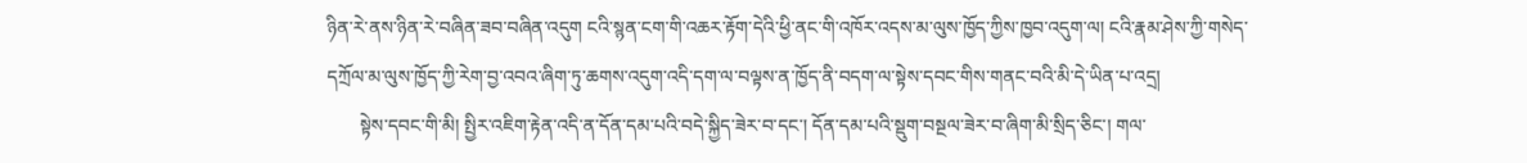ཉིན་རེ་ནས་ཉིན་རེ་བཞིན་ཟབ་བཞིན་འདུག ངའི་སྙན་ངག་གི་འཆར་རྟོག་དེའི་ཕྱི་ནང་གི་འཁོར་འདས་མ་ལུས་ཁྱོད་ཀྱིས་ཁྱབ་འདུག་ལ། ངའི་རྣམ་ཤེས་ཀྱི་གསེད་དཀྲོལ་མ་ལུས་ཁྱོད་ཀྱི་རེག་བྱ་འབའ་ཞིག་ཏུ་ཆགས་འདུག་འདི་དག་ལ་བལྟས་ན་ཁྱོད་ནི་བདག་ལ་སྟེས་དབང་གིས་གནང་བའི་མི་དེ་ཡིན་པ་འདྲ།
       སྟེས་དབང་གི་མི། སྤྱིར་འཇིག་རྟེན་འདི་ན་དོན་དམ་པའི་བདེ་སྐྱིད་ཟེར་བ་དང་། དོན་དམ་པའི་སྡུག་བསྔལ་ཟེར་བ་ཞིག་མི་སྲིད་ཅིང་། གལ་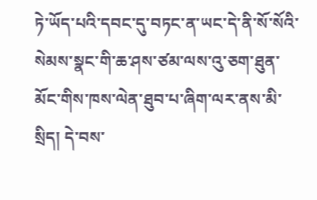ཏེ་ཡོད་པའི་དབང་དུ་བཏང་ན་ཡང་དེ་ནི་སོ་སོའི་སེམས་སྣང་གི་ཆ་ཤས་ཙམ་ལས་འུ་ཅག་ཐུན་མོང་གིས་ཁས་ལེན་ཐུབ་པ་ཞིག་ལར་ནས་མི་སྲིད། དེ་བས་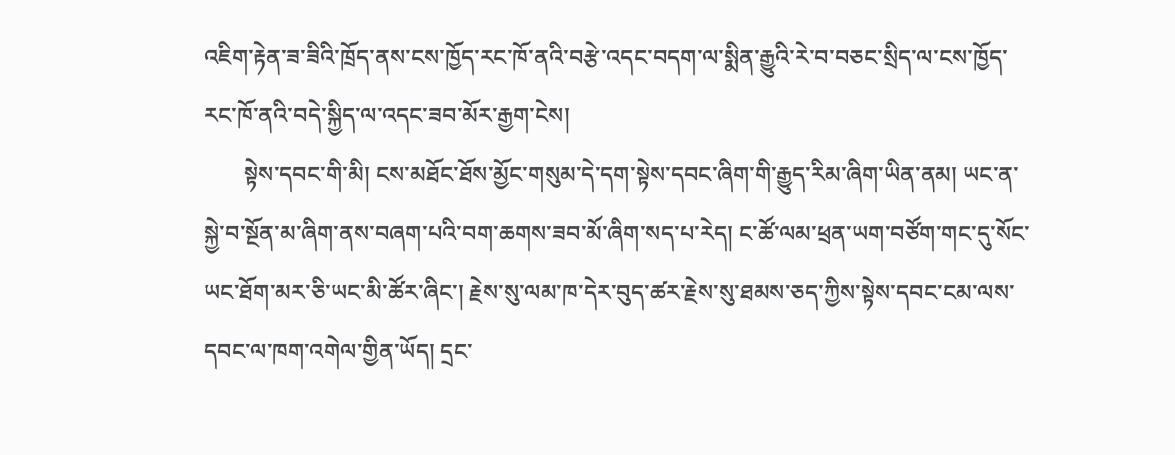འཇིག་རྟེན་ཟ་ཟིའི་ཁྲོད་ནས་ངས་ཁྱོད་རང་ཁོ་ནའི་བརྩེ་འདང་བདག་ལ་སྨིན་རྒྱུའི་རེ་བ་བཅང་སྲིད་ལ་ངས་ཁྱོད་རང་ཁོ་ནའི་བདེ་སྐྱིད་ལ་འདང་ཟབ་མོར་རྒྱག་ངེས།
       སྟེས་དབང་གི་མི། ངས་མཐོང་ཐོས་མྱོང་གསུམ་དེ་དག་སྟེས་དབང་ཞིག་གི་རྒྱུད་རིམ་ཞིག་ཡིན་ནམ། ཡང་ན་སྐྱེ་བ་སྔོན་མ་ཞིག་ནས་བཞག་པའི་བག་ཆགས་ཟབ་མོ་ཞིག་སད་པ་རེད། ང་ཚོ་ལམ་ཕྲན་ཡག་བཙོག་གང་དུ་སོང་ཡང་ཐོག་མར་ཅི་ཡང་མི་ཚོར་ཞིང་། རྗེས་སུ་ལམ་ཁ་དེར་བུད་ཚར་རྗེས་སུ་ཐམས་ཅད་ཀྱིས་སྟེས་དབང་ངམ་ལས་དབང་ལ་ཁག་འགེལ་གྱིན་ཡོད། དྲང་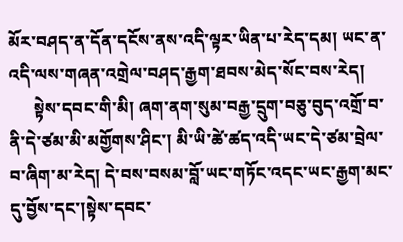མོར་བཤད་ན་དོན་དངོས་ནས་འདི་ལྟར་ཡིན་པ་རེད་དམ། ཡང་ན་འདི་ལས་གཞན་འགྲེལ་བཤད་རྒྱག་ཐབས་མེད་སོང་བས་རེད།
      སྟེས་དབང་གི་མི། ཞག་ནག་སུམ་བརྒྱ་དྲུག་བཅུ་བུད་འགྲོ་བ་ནི་དེ་ཙམ་མི་མགྱོགས་ཤིང་། མི་ཡི་ཚེ་ཚད་འདི་ཡང་དེ་ཙམ་བྲེལ་བ་ཞིག་མ་རེད། དེ་བས་བསམ་བློ་ཡང་གཏོང་འདང་ཡང་རྒྱག་མང་དུ་བྱོས་དང་།སྟེས་དབང་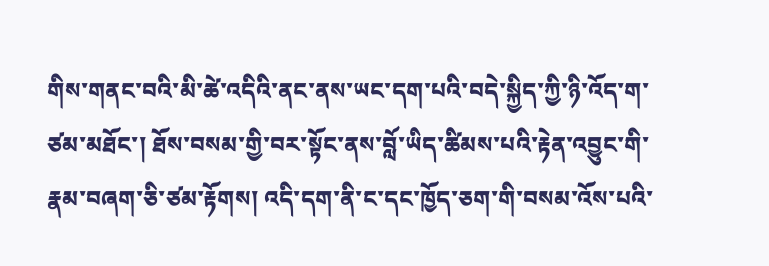གིས་གནང་བའི་མི་ཚེ་འདིའི་ནང་ནས་ཡང་དག་པའི་བདེ་སྐྱིད་ཀྱི་ཉི་འོད་ག་ཙམ་མཐོང་། ཐོས་བསམ་གྱི་བར་སྟོང་ནས་བློ་ཡིད་ཚིམས་པའི་རྟེན་འབྱུང་གི་རྣམ་བཞག་ཅི་ཙམ་རྟོགས། འདི་དག་ནི་ང་དང་ཁྱོད་ཅག་གི་བསམ་འོས་པའི་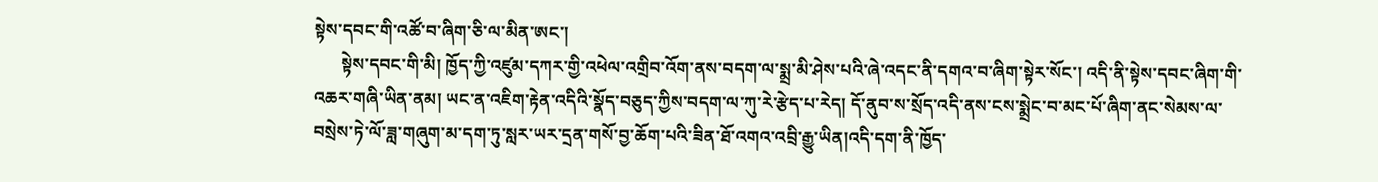སྟེས་དབང་གི་འཚོ་བ་ཞིག་ཅི་ལ་མིན་ཨང་།
      སྟེས་དབང་གི་མི། ཁྱོད་ཀྱི་འཛུམ་དཀར་གྱི་འཕེལ་འགྲིབ་འོག་ནས་བདག་ལ་སྨྲ་མི་ཤེས་པའི་ཞེ་འདང་ནི་དགའ་བ་ཞིག་སྟེར་སོང་། འདི་ནི་སྟེས་དབང་ཞིག་གི་འཆར་གཞི་ཡིན་ནམ། ཡང་ན་འཇིག་རྟེན་འདིའི་སྣོད་བཅུད་ཀྱིས་བདག་ལ་ཀུ་རེ་རྩེད་པ་རེད། དོ་ནུབ་ས་སྲོད་འདི་ནས་ངས་སྨྲེང་བ་མང་པོ་ཞིག་ནང་སེམས་ལ་བསྲེས་ཏེ་ལོ་ཟླ་གཞུག་མ་དག་ཏུ་སླར་ཡར་དྲན་གསོ་བྱ་ཆོག་པའི་ཟིན་ཐོ་འགའ་འབྲི་རྒྱུ་ཡིན།འདི་དག་ནི་ཁྱོད་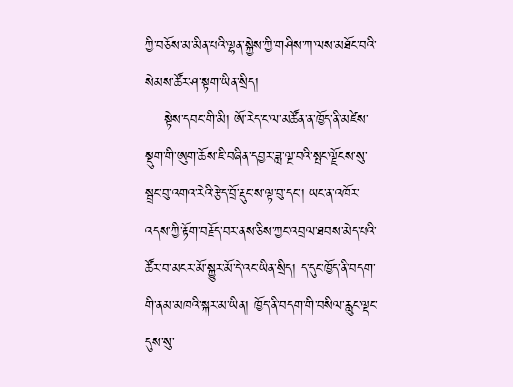ཀྱི་བཅོས་མ་མིན་པའི་ལྷན་སྐྱེས་ཀྱི་གཤིས་ཀ་ལས་མཐོང་བའི་སེམས་ཚོར་ཤ་སྟག་ཡིན་སྲིད།
    སྟེས་དབང་གི་མི། ཨོ་རེད་ང་ལ་མཚོན་ན་ཁྱོད་ནི་མཛེས་སྡུག་གི་ཨུག་ཆོས་ཇི་བཞིན་དབྱར་ཟླ་ལྔ་བའི་སྤང་ལྗོངས་སུ་སྦྲང་བུ་འགའ་རེའི་རྩེད་བྲོ་རྡུང་ས་ལྟ་བུ་དང་། ཡང་ན་འཁོར་འདས་ཀྱི་རྟོག་བརྗོད་བར་ནས་ཅིས་ཀྱང་འབྲལ་ཐབས་མེད་པའི་ཚོར་བ་མངར་མོ་སྐྱུར་མོ་དེ་འང་ཡིན་སྲིད། ད་དུང་ཁྱོད་ནི་བདག་གི་ནམ་མཁའི་སྐར་མ་ཡིན། ཁྱོད་ནི་བདག་གི་བསིལ་རླུང་ལྡང་དུས་སུ་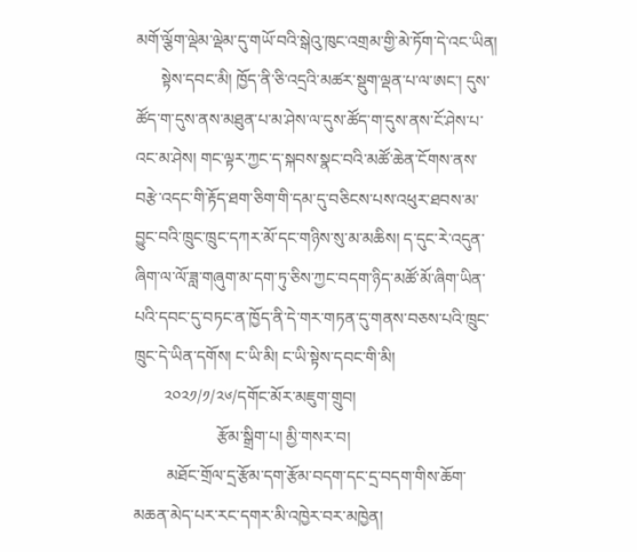མགོ་ལྕོག་ལྡེམ་ལྡེམ་དུ་གཡོ་བའི་སྒེའུ་ཁུང་འགྲམ་གྱི་མེ་ཏོག་དེ་འང་ཡིན།
      སྟེས་དབང་མི། ཁྱོད་ནི་ཅི་འདྲའི་མཚར་སྡུག་ལྡན་པ་ལ་ཨང་། དུས་ཚོད་ག་དུས་ནས་མཐུན་པ་མ་ཤེས་ལ་དུས་ཚོད་ག་དུས་ནས་ངོ་ཤེས་པ་འང་མ་ཤེས། གང་ལྟར་ཀྱང་ད་སྐབས་སྣང་བའི་མཚོ་ཆེན་ངོགས་ནས་བརྩེ་འདང་གི་རྟོད་ཐག་ཅིག་གི་དམ་དུ་བཅིངས་པས་འཕུར་ཐབས་མ་བྱུང་བའི་ཁྲུང་ཁྲུང་དཀར་མོ་དང་གཉིས་སུ་མ་མཆིས། ད་དུང་རེ་འདུན་ཞིག་ལ་ལོ་ཟླ་གཞུག་མ་དག་ཏུ་ཅིས་ཀྱང་བདག་ཉིད་མཚོ་མོ་ཞིག་ཡིན་པའི་དབང་དུ་བཏང་ན་ཁྱོད་ནི་དེ་གར་གཏན་དུ་གནས་བཅས་པའི་ཁྲུང་ཁྲུང་དེ་ཡིན་དགོས། ང་ཡི་མི། ང་ཡི་སྟེས་དབང་གི་མི།
       ༢༠༢༡/༡/༢༦/དགོང་མོར་མཇུག་གྲུབ།
                    རྩོམ་སྒྲིག་པ། མྱི་གསར་བ།
        མཐོང་གྲོལ་དྲ་རྩོམ་དག་རྩོམ་བདག་དང་དྲ་བདག་གིས་ཆོག་མཆན་མེད་པར་རང་དགར་མི་འཁྱེར་བར་མཁྱེན།